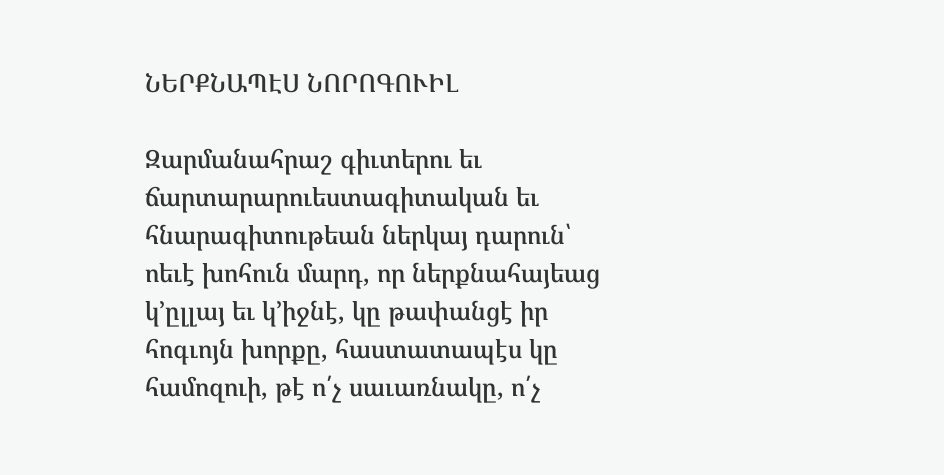ՆԵՐՔՆԱՊԷՍ ՆՈՐՈԳՈՒԻԼ

Զարմանահրաշ գիւտերու եւ ճարտարարուեստագիտական եւ հնարագիտութեան ներկայ դարուն՝ ոեւէ խոհուն մարդ, որ ներքնահայեաց կ՚ըլլայ եւ կ՚իջնէ, կը թափանցէ իր հոգւոյն խորքը, հաստատապէս կը համոզուի, թէ ո՛չ սաւառնակը, ո՛չ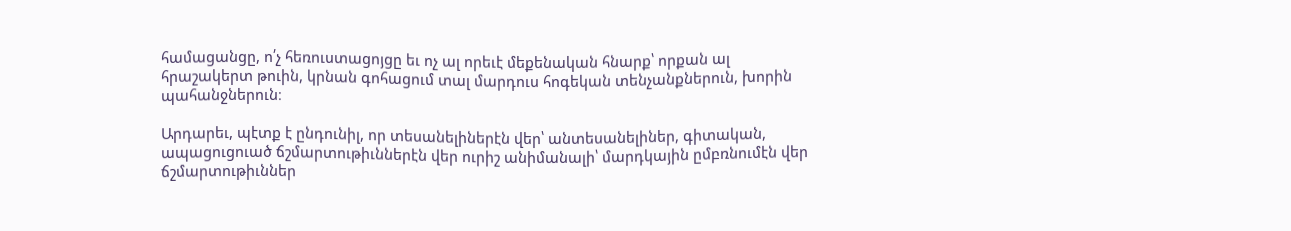համացանցը, ո՛չ հեռուստացոյցը եւ ոչ ալ որեւէ մեքենական հնարք՝ որքան ալ հրաշակերտ թուին, կրնան գոհացում տալ մարդուս հոգեկան տենչանքներուն, խորին պահանջներուն։

Արդարեւ, պէտք է ընդունիլ, որ տեսանելիներէն վեր՝ անտեսանելիներ, գիտական, ապացուցուած ճշմարտութիւններէն վեր ուրիշ անիմանալի՝ մարդկային ըմբռնումէն վեր ճշմարտութիւններ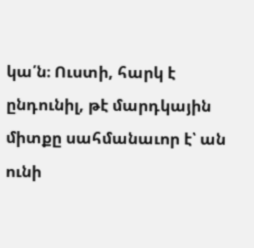կա՛ն։ Ուստի, հարկ է ընդունիլ, թէ մարդկային միտքը սահմանաւոր է՝ ան ունի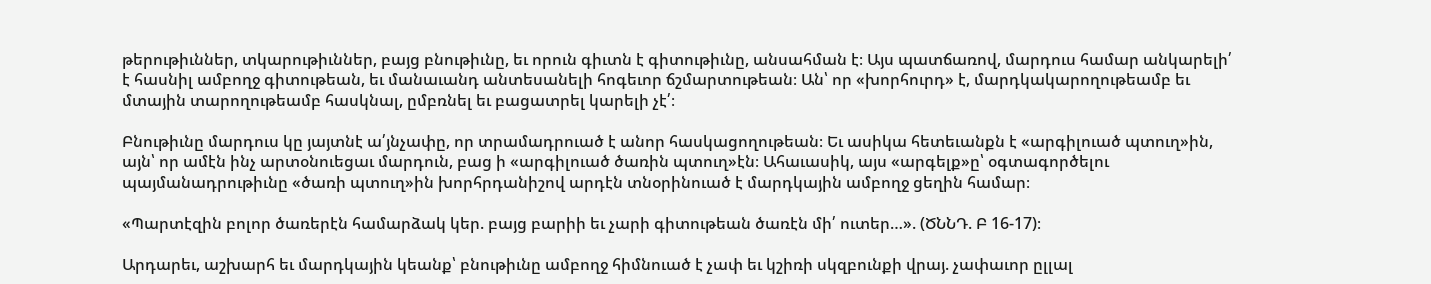թերութիւններ, տկարութիւններ, բայց բնութիւնը, եւ որուն գիւտն է գիտութիւնը, անսահման է։ Այս պատճառով, մարդուս համար անկարելի՛ է հասնիլ ամբողջ գիտութեան, եւ մանաւանդ անտեսանելի հոգեւոր ճշմարտութեան։ Ան՝ որ «խորհուրդ» է, մարդկակարողութեամբ եւ մտային տարողութեամբ հասկնալ, ըմբռնել եւ բացատրել կարելի չէ՛։

Բնութիւնը մարդուս կը յայտնէ ա՛յնչափը, որ տրամադրուած է անոր հասկացողութեան։ Եւ ասիկա հետեւանքն է «արգիլուած պտուղ»ին, այն՝ որ ամէն ինչ արտօնուեցաւ մարդուն, բաց ի «արգիլուած ծառին պտուղ»էն։ Ահաւասիկ, այս «արգելք»ը՝ օգտագործելու պայմանադրութիւնը «ծառի պտուղ»ին խորհրդանիշով արդէն տնօրինուած է մարդկային ամբողջ ցեղին համար։

«Պարտէզին բոլոր ծառերէն համարձակ կեր. բայց բարիի եւ չարի գիտութեան ծառէն մի՛ ուտեր…». (ԾՆՆԴ. Բ 16-17)։

Արդարեւ, աշխարհ եւ մարդկային կեանք՝ բնութիւնը ամբողջ հիմնուած է չափ եւ կշիռի սկզբունքի վրայ. չափաւոր ըլլալ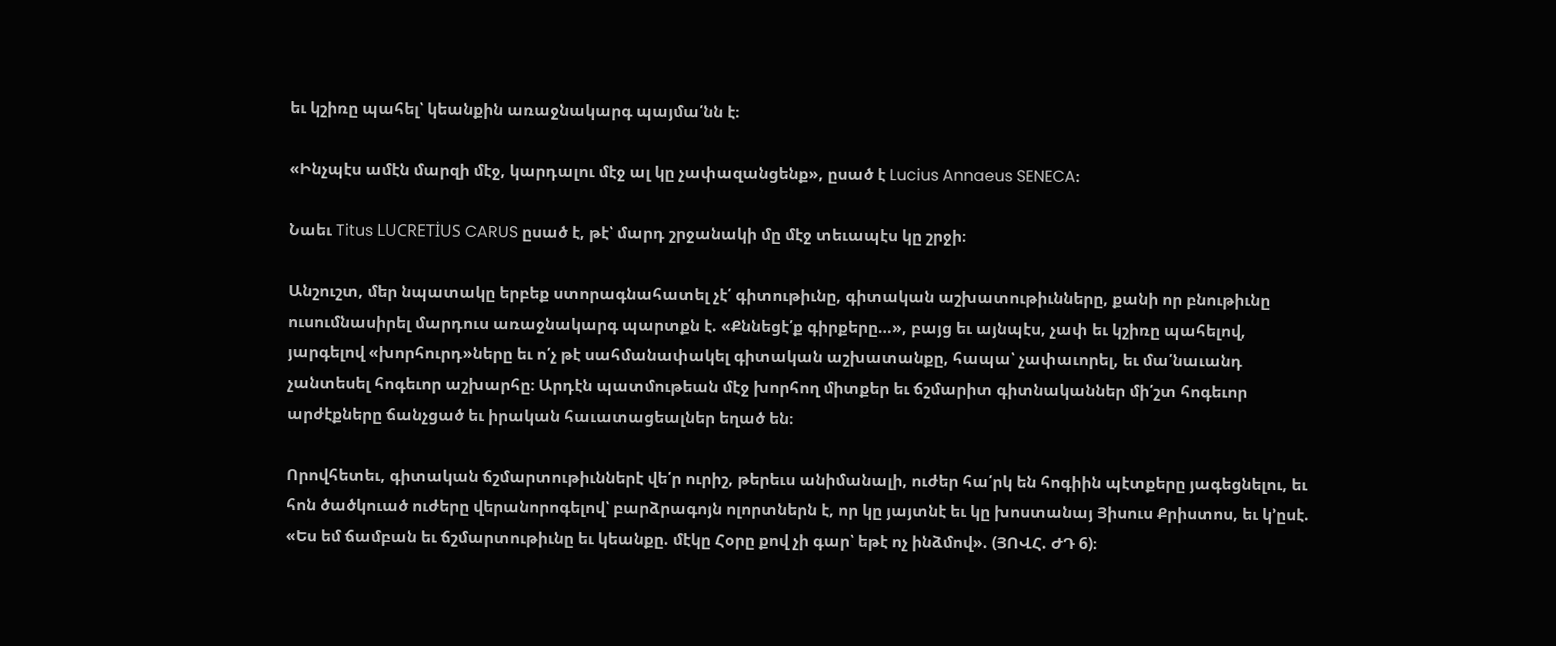եւ կշիռը պահել՝ կեանքին առաջնակարգ պայմա՛նն է։

«Ինչպէս ամէն մարզի մէջ, կարդալու մէջ ալ կը չափազանցենք», ըսած է Lucius Annaeus SENECA։

Նաեւ Titus LUCRETİUS CARUS ըսած է, թէ՝ մարդ շրջանակի մը մէջ տեւապէս կը շրջի։

Անշուշտ, մեր նպատակը երբեք ստորագնահատել չէ՛ գիտութիւնը, գիտական աշխատութիւնները, քանի որ բնութիւնը ուսումնասիրել մարդուս առաջնակարգ պարտքն է. «Քննեցէ՛ք գիրքերը…», բայց եւ այնպէս, չափ եւ կշիռը պահելով, յարգելով «խորհուրդ»ները եւ ո՛չ թէ սահմանափակել գիտական աշխատանքը, հապա՝ չափաւորել, եւ մա՛նաւանդ չանտեսել հոգեւոր աշխարհը։ Արդէն պատմութեան մէջ խորհող միտքեր եւ ճշմարիտ գիտնականներ մի՛շտ հոգեւոր արժէքները ճանչցած եւ իրական հաւատացեալներ եղած են։

Որովհետեւ, գիտական ճշմարտութիւններէ վե՛ր ուրիշ, թերեւս անիմանալի, ուժեր հա՛րկ են հոգիին պէտքերը յագեցնելու, եւ հոն ծածկուած ուժերը վերանորոգելով՝ բարձրագոյն ոլորտներն է, որ կը յայտնէ եւ կը խոստանայ Յիսուս Քրիստոս, եւ կ՚ըսէ. «Ես եմ ճամբան եւ ճշմարտութիւնը եւ կեանքը. մէկը Հօրը քով չի գար՝ եթէ ոչ ինձմով». (ՅՈՎՀ. ԺԴ 6)։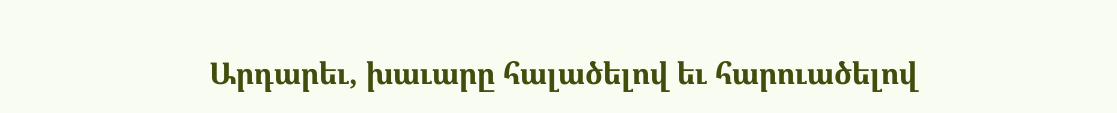Արդարեւ, խաւարը հալածելով եւ հարուածելով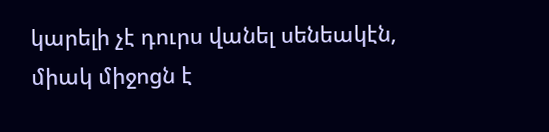կարելի չէ դուրս վանել սենեակէն, միակ միջոցն է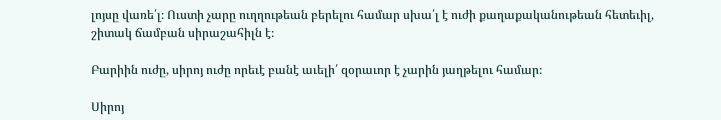լոյսը վառե՛լ։ Ուստի չարը ուղղութեան բերելու համար սխա՛լ է ուժի քաղաքականութեան հետեւիլ, շիտակ ճամբան սիրաշահիլն է։

Բարիին ուժը, սիրոյ ուժը որեւէ բանէ աւելի՛ զօրաւոր է չարին յաղթելու համար։

Սիրոյ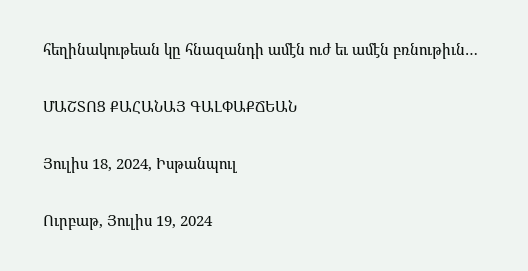հեղինակութեան կը հնազանդի ամէն ուժ եւ ամէն բռնութիւն…

ՄԱՇՏՈՑ ՔԱՀԱՆԱՅ ԳԱԼՓԱՔՃԵԱՆ

Յուլիս 18, 2024, Իսթանպուլ

Ուրբաթ, Յուլիս 19, 2024